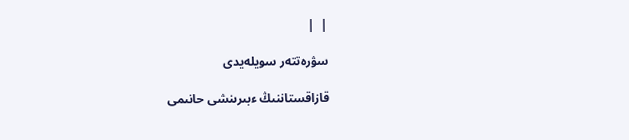|  |

سۋرەتتەر سويلەيدى

قازاقستاننىڭ ءبىرىنشى حانىمى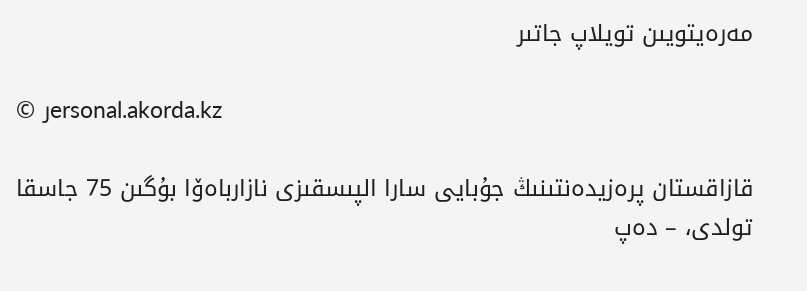مەرەيتويىن تويلاپ جاتىر

© رersonal.akorda.kz

قازاقستان پرەزيدەنتىنىڭ جۇبايى سارا الپىسقىزى نازارباەۆا بۇگىن 75 جاسقا تولدى، – دەپ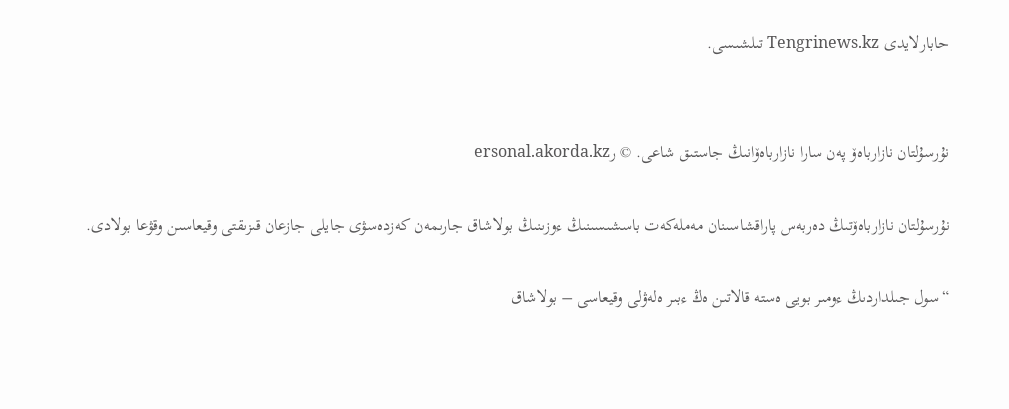حابارلايدى Tengrinews.kz تىلشىسى.


نۇرسۇلتان نازارباەۆ پەن سارا نازارباەۆانىڭ جاستىق شاعى. © رersonal.akorda.kz

نۇرسۇلتان نازارباەۆتىڭ دەربەس پاراقشاسىنان مەملەكەت باسشىسىنىڭ ءوزىنىڭ بولاشاق جارىمەن كەزدەسۋى جايلى جازعان قىزىقتى وقيعاسىن وقۋعا بولادى.

“سول جىلداردىڭ ءومىر بويى ەستە قالاتىن ەڭ ءبىر ەلەۋلى وقيعاسى – بولاشاق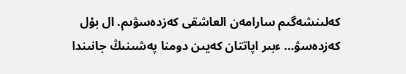كەلىنشەگىم سارامەن العاشقى كەزدەسۋىم. ال بۇل كەزدەسۋ… ءبىر اپاتتان كەيىن دومنا پەشىنىڭ جانىندا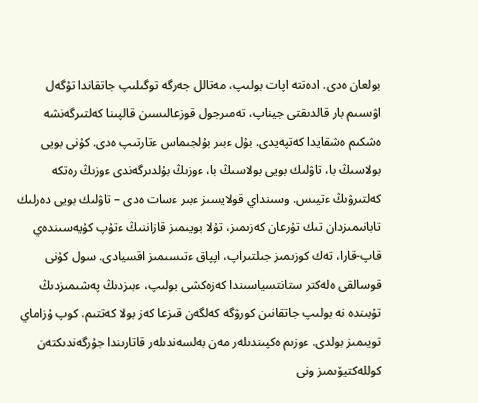بولعان ەدى. ادەتتە اپات بولىپ، مەتالل جەرگە توگىلىپ جاتقاندا تۇگەل اۋىسىم بار قالدىقتى جيناپ، تەمىرجول قوزعالىسىن قالپىنا كەلتىرگەنشە ەشكىم ەشقايدا كەتپەيدى. بۇل ءبىر بۇلجىماس ءتارتىپ ەدى. كۇنى بويى بولاسىڭ با، تاۋلىك بويى بولاسىڭ با، ءوزىڭ بۇلدىرگەندى ءوزىڭ رەتكە كەلتىرۋىڭ ءتيىس. وسىنداي قولايسىز ءبىر ءسات ەدى – تاۋلىك بويى دەرلىك تابانىمىزدان تىك تۇرعان كەزىمىز، تۇلا بويىمىز قازاننىڭ ءتۇپ كۇيەسىندەي قاپ-قارا، تەك كوزىمىز جىلتىراپ، اپپاق ءتىسىمىز اقسيادى. سول كۇنى قوسالقى ەلەكتر ستانتسياسىندا كەزەكشى بولىپ، ءبىزدىڭ پەشىمىزدىڭ تۇبىندە نە بولىپ جاتقانىن كورۋگە كەلگەن قىزعا كەز بولا كەتتىم. كوپ ۇزاماي تويىمىز بولدى. ءوزىم ەكپىندىلەر مەن بەلسەندىلەر قاتارىندا جۇرگەندىكتەن كوللەكتيۆىمىز ونى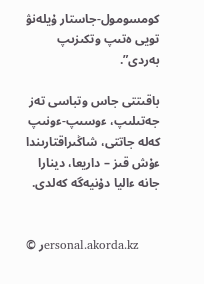كومسومول-جاستار ۇيلەنۋ تويى ەتىپ وتكىزىپ بەردى”.

باقىتتى جاس وتباسى تەز جەتىلىپ، ءوسىپ-ءونىپ كەلە جاتتى، شاڭىراقتارىندا ءۇش قىز – داريعا، دينارا جانە ءاليا دۇنيەگە كەلدى.


© رersonal.akorda.kz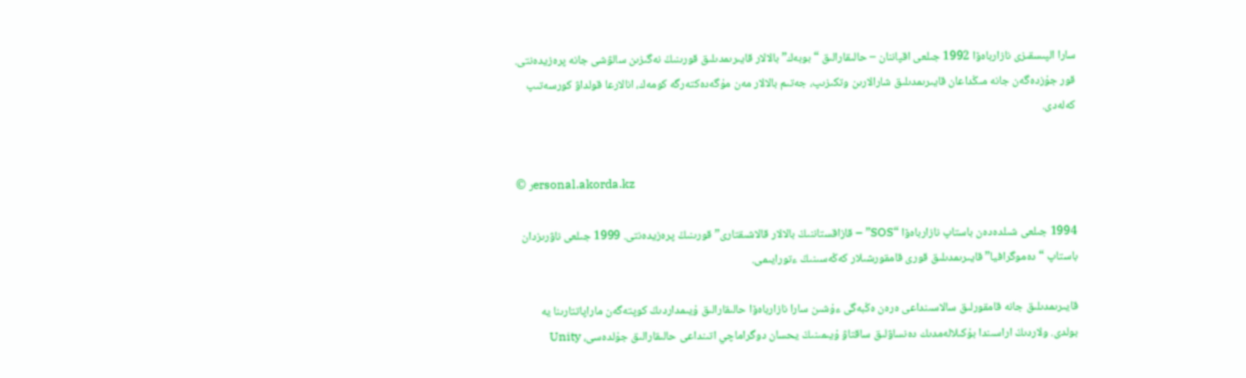سارا الپىسقىزى نازارباەۆا 1992 جىلعى اقپاننان – حالىقارالىق “بوبەك” بالالار قايىرىمدىلىق قورىنىڭ نەگىزىن سالۋشى جانە پرەزيدەنتى. قور جۇزدەگەن جانە مىڭداعان قايىرىمدىلىق شارالارىن وتكىزىپ، جەتىم بالالار مەن مۇگەدەكتەرگە كومەك، انالارعا قولداۋ كورسەتىپ كەلەدى.


© رersonal.akorda.kz

1994 جىلعى شىلدەدەن باستاپ نازارباەۆا “SOS” – قازاقستاننىڭ بالالار قالاشىقتارى” قورىنىڭ پرەزيدەنتى. 1999 جىلعى ناۋرىزدان باستاپ “دەموگرافيا” قايىرىمدىلىق قورى قامقورشىلار كەڭەسىنىڭ ءتورايىمى.

قايىرىمدىلىق جانە قامقورلىق سالاسىنداعى ەرەن ەڭبەگى ءۇشىن سارا نازارباەۆا حالىقارالىق ۇيىمداردىڭ كوپتەگەن ماراپاتتارىنا يە بولدى. ولاردىڭ اراسىندا بۇكىلالەمدىك دەنساۋلىق ساقتاۋ ۇيىمىنىڭ يحسان دوگراماچي اتىنداعى حالىقارالىق جۇلدەسى، Unity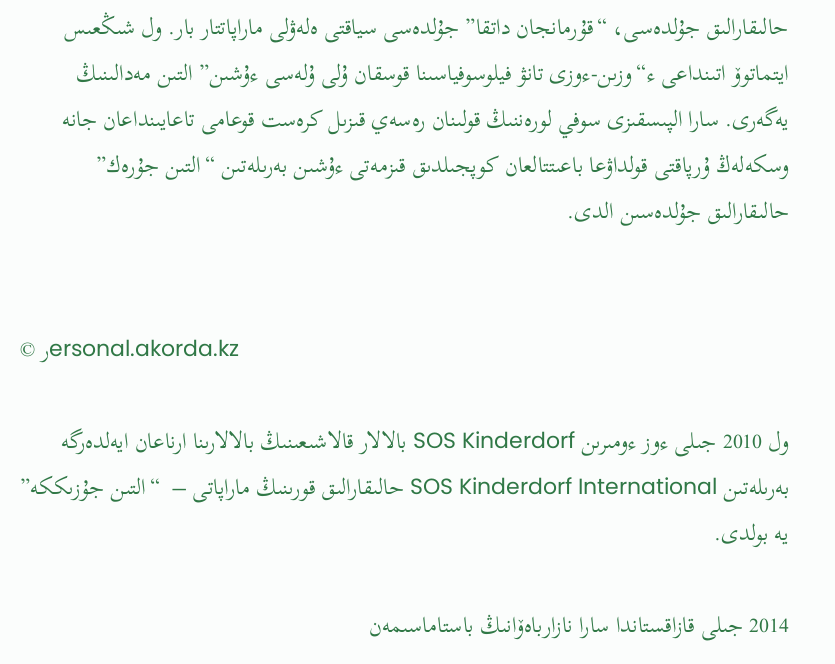حالىقارالىق جۇلدەسى، “قۇرمانجان داتقا” جۇلدەسى سياقتى ەلەۋلى ماراپاتتار بار. ول شىڭعىس ايتماتوۆ اتىنداعى ء“وزىن-ءوزى تانۋ فيلوسوفياسىنا قوسقان ۇلى ۇلەسى ءۇشىن” التىن مەدالىنىڭ يەگەرى. سارا الپىسقىزى سوفي لورەننىڭ قولىنان رەسەي قىزىل كرەست قوعامى تاعايىنداعان جانە وسكەلەڭ ۇرپاقتى قولداۋعا باعىتتالعان كوپجىلدىق قىزمەتى ءۇشىن بەرىلەتىن “التىن جۇرەك” حالىقارالىق جۇلدەسىن الدى.


© رersonal.akorda.kz

ول 2010 جىلى ءوز ءومىرىن SOS Kinderdorf بالالار قالاشىعىنىڭ بالالارىنا ارناعان ايەلدەرگە بەرىلەتىن SOS Kinderdorf International حالىقارالىق قورىنىڭ ماراپاتى –  “التىن جۇزىككە” يە بولدى.

2014 جىلى قازاقستاندا سارا نازارباەۆانىڭ باستاماسىمەن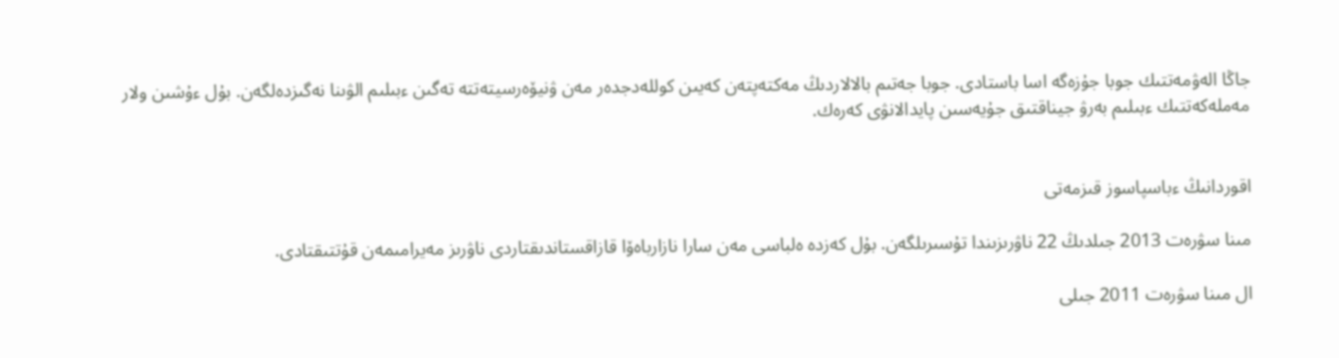جاڭا الەۋمەتتىك جوبا جۇزەگە اسا باستادى. جوبا جەتىم بالالاردىڭ مەكتەپتەن كەيىن كوللەدجدەر مەن ۋنيۆەرسيتەتتە تەگىن ءبىلىم الۋىنا نەگىزدەلگەن. بۇل ءۇشىن ولار مەملەكەتتىك ءبىلىم بەرۋ جيناقتىق جۇيەسىن پايدالانۋى كەرەك.


اقوردانىڭ ءباسپاسوز قىزمەتى

مىنا سۋرەت 2013 جىلدىڭ 22 ناۋرىزىندا تۇسىرىلگەن. بۇل كەزدە ەلباسى مەن سارا نازارباەۆا قازاقستاندىقتاردى ناۋرىز مەيرامىمەن قۇتتىقتادى.

ال مىنا سۋرەت 2011 جىلى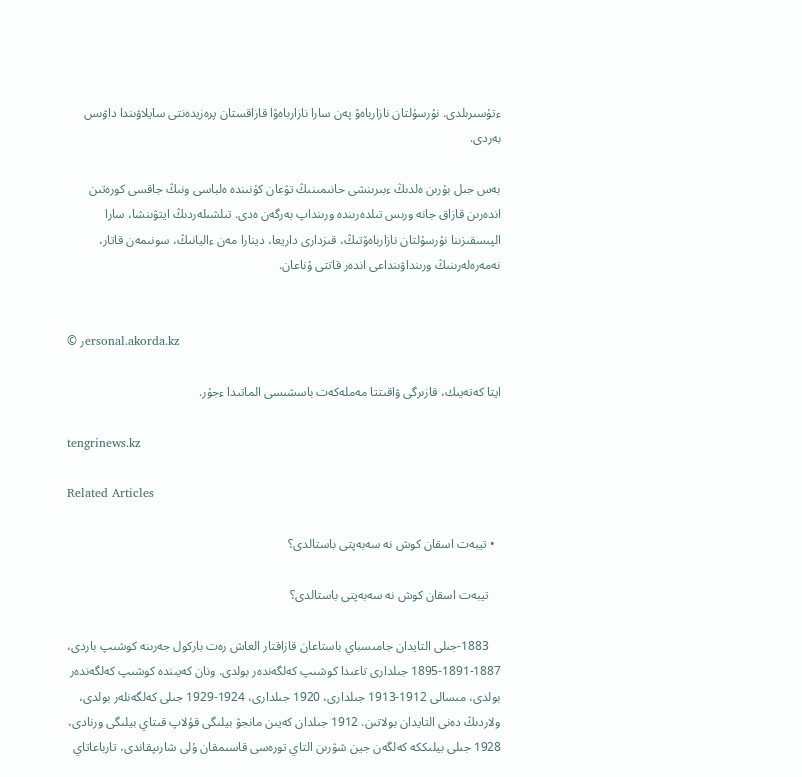ءتۇسىرىلدى. نۇرسۇلتان نازارباەۆ پەن سارا نازارباەۆا قازاقستان پرەزيدەنتى سايلاۋىندا داۋىس بەردى.

بەس جىل بۇرىن ەلدىڭ ءبىرىنشى حانىمىنىڭ تۋعان كۇنىندە ەلباسى ونىڭ جاقسى كورەتىن اندەرىن قازاق جانە ورىس تىلدەرىندە ورىنداپ بەرگەن ەدى. تىلشىلەردىڭ ايتۋىنشا، سارا الپىسقىزىنا نۇرسۇلتان نازارباەۆتىڭ، قىزدارى داريعا، دينارا مەن ءاليانىڭ، سونىمەن قاتار، نەمەرەلەرىنىڭ ورىنداۋىنداعى اندەر قاتتى ۇناعان.


© رersonal.akorda.kz

ايتا كەتەيىك، قازىرگى ۋاقىتتا مەملەكەت باسشىسى الماتىدا ءجۇر.

tengrinews.kz

Related Articles

  • تيبەت اسقان كوش نە سەبەپتى باستالدى؟

    تيبەت اسقان كوش نە سەبەپتى باستالدى؟

    1883-جىلى التايدان جامىسباي باستاعان قازاقتار العاش رەت باركول جەرىنە كوشىپ باردى، 1887-1891-1895 جىلدارى تاعىدا كوشىپ كەلگەندەر بولدى. ونان كەيىندە كوشىپ كەلگەندەر بولدى، مىسالى 1912-1913 جىلدارى، 1920 جىلدارى، 1924-1929 جىلى كەلگەنلەر بولدى، ولاردىڭ دەنى التايدان بولاتىن. 1912 جىلدان كەيىن مانجۋ بيلىگى قۇلاپ قىتاي بيلىگى ورنادى، 1928 جىلى بيلىككە كەلگەن جين شۋرىن التاي تورەسى قاسىمقان ۇلى شارىپقاندى، تارباعاتاي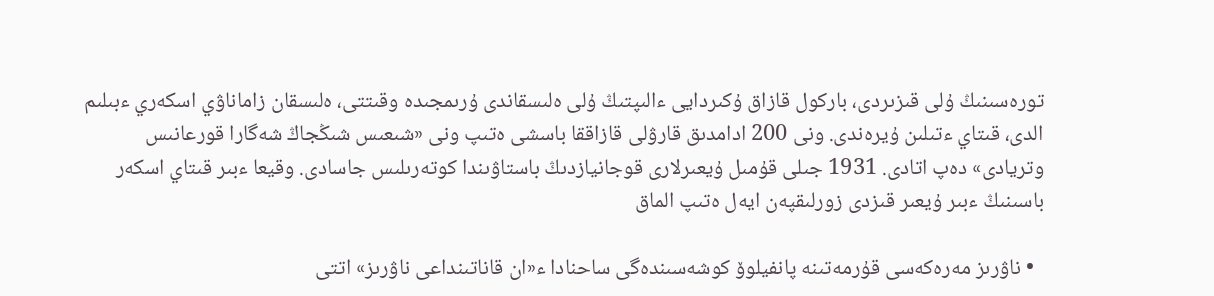تورەسىنىڭ ۇلى قىزىردى، باركول قازاق ۇكىردايى ءالىپتىڭ ۇلى ەلىسقاندى ۇرىمجىدە وقىتتى، ەلىسقان زاماناۋي اسكەري ءبىلىم الدى، قىتاي ءتىلىن ۇيرەندى. ونى 200 ادامدىق قارۋلى قازاققا باسشى ەتىپ ونى «شىعىس شىڭجاڭ شەگارا قورعانىس وتريادى» دەپ اتادى. 1931 جىلى قۇمىل ۇيعىرلارى قوجانيازدىڭ باستاۋىندا كوتەرىلىس جاسادى. وقيعا ءبىر قىتاي اسكەر باسىنىڭ ءبىر ۇيعىر قىزدى زورلىقپەن ايەل ەتىپ الماق

  • ناۋرىز مەرەكەسى قۇرمەتىنە پانفيلوۆ كوشەسىندەگى ساحنادا ء«ان قاناتىنداعى ناۋرىز» اتتى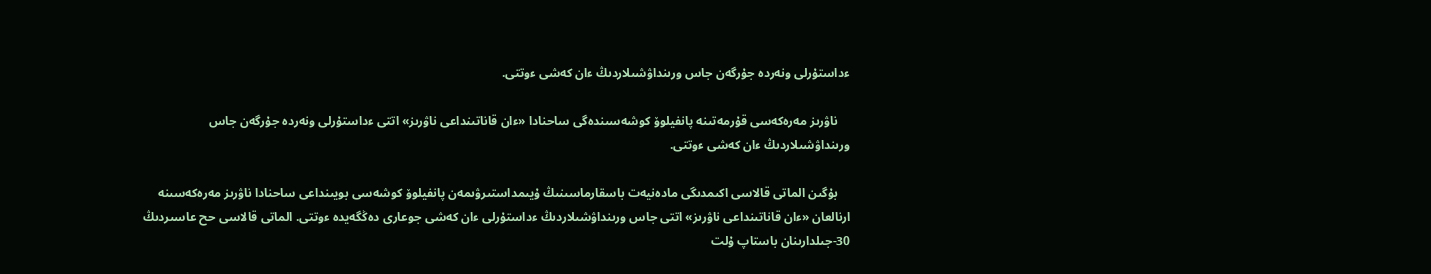ءداستۇرلى ونەردە جۇرگەن جاس ورىنداۋشىلاردىڭ ءان كەشى ءوتتى.

    ناۋرىز مەرەكەسى قۇرمەتىنە پانفيلوۆ كوشەسىندەگى ساحنادا «ءان قاناتىنداعى ناۋرىز» اتتى ءداستۇرلى ونەردە جۇرگەن جاس ورىنداۋشىلاردىڭ ءان كەشى ءوتتى.

    بۇگىن الماتى قالاسى اكىمدىگى مادەنيەت باسقارماسىنىڭ ۇيىمداستىرۋىمەن پانفيلوۆ كوشەسى بويىنداعى ساحنادا ناۋرىز مەرەكەسىنە ارنالعان «ءان قاناتىنداعى ناۋرىز» اتتى جاس ورىنداۋشىلاردىڭ ءداستۇرلى ءان كەشى جوعارى دەڭگەيدە ءوتتى. الماتى قالاسى حح عاسىردىڭ 30-جىلدارىنان باستاپ ۇلت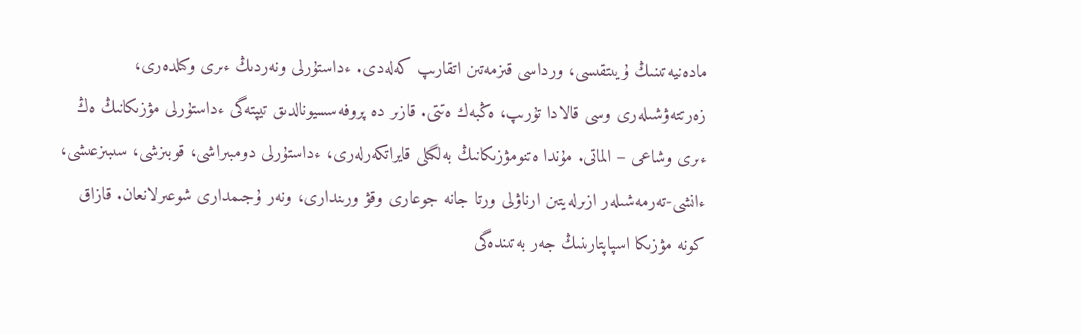مادەنيەتىنىڭ ۇيىتقىسى، ورداسى قىزمەتىن اتقارىپ كەلەدى. ءداستۇرلى ونەردىڭ ءىرى وكىلدەرى، زەرتتەۋشىلەرى وسى قالادا تۇرىپ، ەڭبەك ەتتى. قازىر دە پروفەسسيونالدىق تيپتەگى ءداستۇرلى مۋزىكانىڭ ەڭ ءىرى وشاعى – الماتى. مۇندا ەتنومۋزىكانىڭ بەلگىلى قايراتكەرلەرى، ءداستۇرلى دومبىراشى، قوبىزشى، سىبىزعىشى، ءانشى-تەرمەشىلەر ازىرلەيتىن ارناۋلى ورتا جانە جوعارى وقۋ ورىندارى، ونەر ۇجىمدارى شوعىرلانعان. قازاق كونە مۋزىكا اسپاپتارىنىڭ جەر بەتىندەگى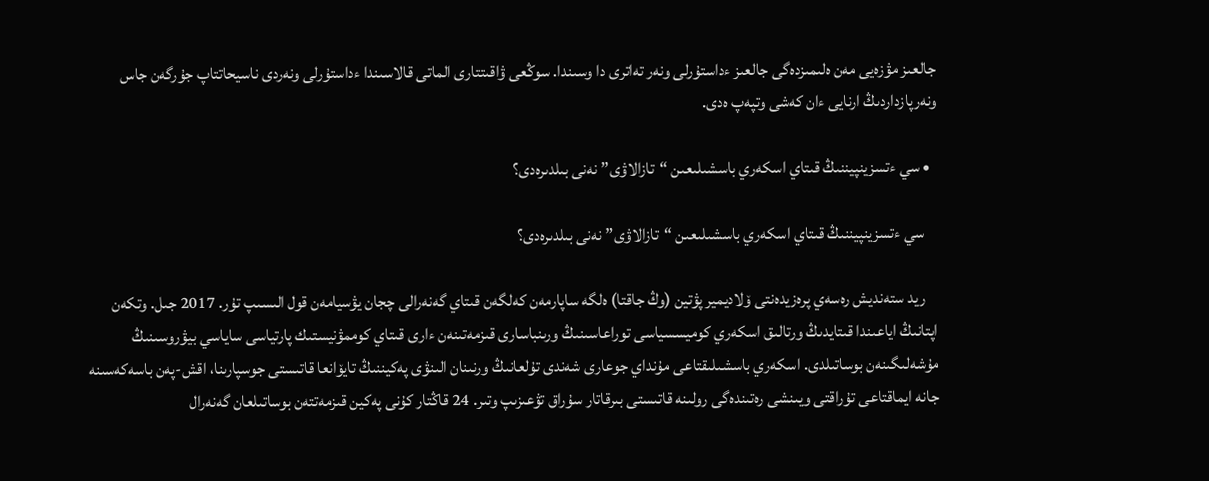جالعىز مۋزەيى مەن ەلىمىزدەگى جالعىز ءداستۇرلى ونەر تەاترى دا وسىندا. سوڭعى ۋاقىتتارى الماتى قالاسىندا ءداستۇرلى ونەردى ناسيحاتتاپ جۇرگەن جاس ونەرپازداردىڭ ارنايى ءان كەشى وتپەپ ەدى.

  • سي ءتسزينپيننىڭ قىتاي اسكەري باسشىلىعىن “تازالاۋى” نەنى بىلدىرەدى؟

    سي ءتسزينپيننىڭ قىتاي اسكەري باسشىلىعىن “تازالاۋى” نەنى بىلدىرەدى؟

    ريد ستەنديش رەسەي پرەزيدەنتى ۆلاديمير پۋتين (وڭ جاقتا) ەلگە ساپارمەن كەلگەن قىتاي گەنەرالى چجان يۋسيامەن قول الىسىپ تۇر. 2017 جىل. وتكەن اپتانىڭ اياعىندا قىتايدىڭ ورتالىق اسكەري كوميسسياسى توراعاسىنىڭ ورىنباسارى قىزمەتىنەن ءارى قىتاي كوممۋنيستىك پارتياسى ساياسي بيۋروسىنىڭ مۇشەلىگىنەن بوساتىلدى. اسكەري باسشىلىقتاعى مۇنداي جوعارى شەندى تۇلعانىڭ ورنىنان الىنۋى پەكيننىڭ تايۆانعا قاتىستى جوسپارىنا، اقش-پەن باسەكەسىنە جانە ايماقتاعى تۇراقتى ويىنشى رەتىندەگى رولىنە قاتىستى بىرقاتار سۇراق تۋعىزىپ وتىر. 24 قاڭتار كۇنى پەكين قىزمەتتەن بوساتىلعان گەنەرال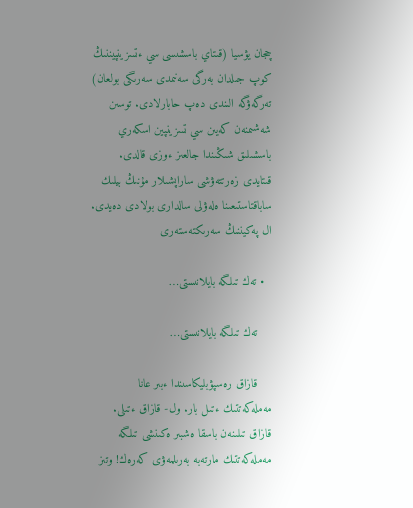چجان يۋسيا (قىتاي باسشىسى سي ءتسزينپيننىڭ كوپ جىلدان بەرگى سەنىمدى سەرىگى بولعان) تەرگەۋگە الىندى دەپ حابارلادى. توسىن شەشىمنەن كەيىن سي تسزينپين اسكەري باسشىلىق شىڭىندا جالعىز ءوزى قالدى. قىتايدى زەرتتەۋشى ساراپشىلار مۇنىڭ بيلىك ساباقتاستىعىنا ەلەۋلى سالدارى بولادى دەيدى. ال پەكيننىڭ سەرىكتەستەرى

  • تەك تىلگە بايلانىستى…

    تەك تىلگە بايلانىستى…

    قازاق رەسپۋبليكاسىندا ءبىر عانا مەملەكەتتىك ءتىل بار. ول- قازاق ءتىلى. قازاق تىلىنەن باسقا ەشبىر ەكىنشى تىلگە مەملەكەتتىك مارتەبە بەرىلمەۋى كەرەك! وتىز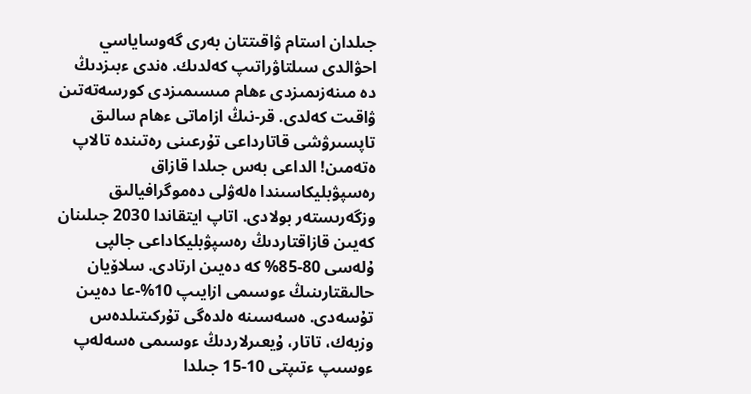جىلدان استام ۋاقىتتان بەرى گەوساياسي احۋالدى سىلتاۋراتىپ كەلدىك. ەندى ءبىزدىڭ دە مىنەزىمىزدى ءھام مىسىمىزدى كورسەتەتىن ۋاقىت كەلدى. قر-نىڭ ازاماتى ءھام سالىق تاپسىرۋشى قاتارداعى تۇرعىنى رەتىندە تالاپ ەتەمىن! الداعى بەس جىلدا قازاق رەسپۋبليكاسىندا ەلەۋلى دەموگرافيالىق وزگەرىستەر بولادى. اتاپ ايتقاندا 2030 جىلىنان كەيىن قازاقتاردىڭ رەسپۋبليكاداعى جالپى ۇلەسى 80-85% كە دەيىن ارتادى. سلاۆيان حالىقتارىنىڭ ءوسىمى ازايىپ 10%-عا دەيىن تۇسەدى. ەسەسىنە ەلدەگى تۇركىتىلدەس وزبەك، تاتار، ۇيعىرلاردىڭ ءوسىمى ەسەلەپ ءوسىپ ءتىپتى 10-15 جىلدا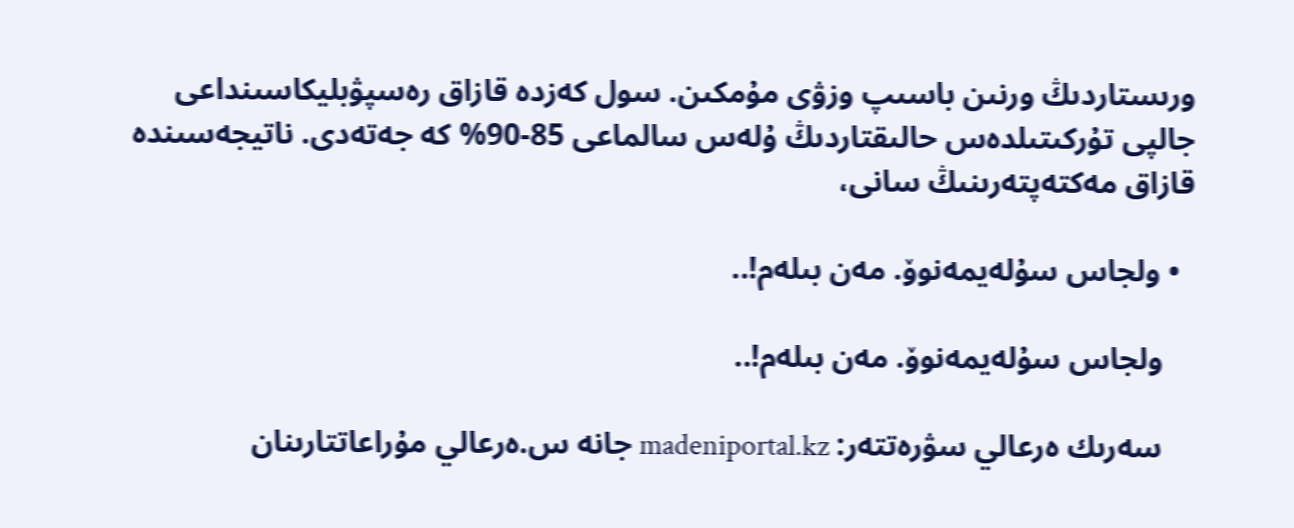ورىستاردىڭ ورنىن باسىپ وزۋى مۇمكىن. سول كەزدە قازاق رەسپۋبليكاسىنداعى جالپى تۇركىتىلدەس حالىقتاردىڭ ۇلەس سالماعى 85-90% كە جەتەدى. ناتيجەسىندە قازاق مەكتەپتەرىنىڭ سانى،

  • ولجاس سۇلەيمەنوۆ. مەن بىلەم!..

    ولجاس سۇلەيمەنوۆ. مەن بىلەم!..

    سەرىك ەرعالي سۋرەتتەر: madeniportal.kz جانە س.ەرعالي مۇراعاتتارىنان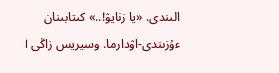الىندى. «يا زنايۋ!..» كىتابىنان ءۇزىندى-اۋدارما. وسيريس زاڭى I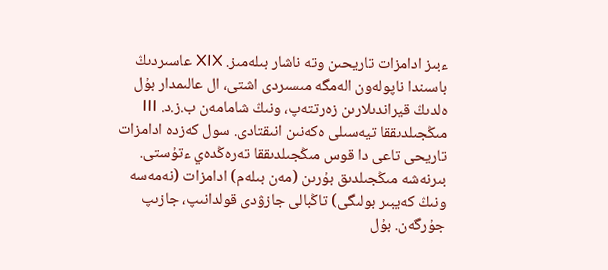ءبىز ادامزات تاريحىن وتە ناشار بىلەمىز. XIX عاسىردىڭ باسىندا ناپولەون الەمگە مىسىردى اشتى، ال عالىمدار بۇل ەلدىڭ قيراندىلارىن زەرتتەپ، ونىڭ شامامەن ب.ز.د. III مىڭجىلدىققا تيەسىلى ەكەنىن انىقتادى. سول كەزدە ادامزات تاريحى تاعى دا قوس مىڭجىلدىققا تەرەڭدەي ءتۇستى. بىرنەشە مىڭجىلدىق بۇرىن (مەن بىلەم) ادامزات (نەمەسە ونىڭ كەيبىر بولىگى) تاڭبالى جازۋدى قولدانىپ، جازىپ جۇرگەن. بۇل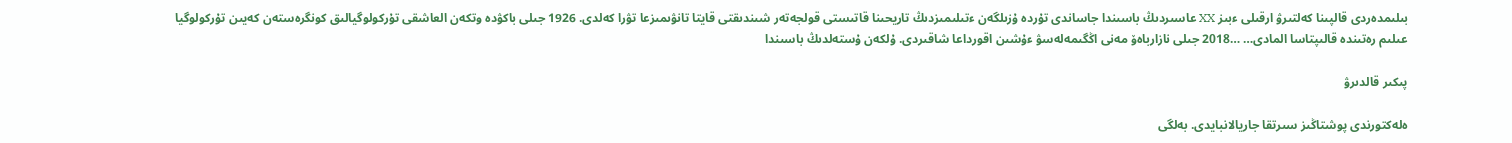بىلىمدەردى قالپىنا كەلتىرۋ ارقىلى ءبىز XX عاسىردىڭ باسىندا جاساندى تۇردە ۇزىلگەن ءتىلىمىزدىڭ تاريحىنا قاتىستى قولجەتەر شىندىقتى قايتا تانۋىمىزعا تۋرا كەلدى. 1926 جىلى باكۋدە وتكەن العاشقى تۇركولوگيالىق كونگرەستەن كەيىن تۇركولوگيا عىلىم رەتىندە قالىپتاسا المادى… …2018 جىلى نازارباەۆ مەنى اڭگىمەلەسۋ ءۇشىن اقورداعا شاقىردى. ۇلكەن ۇستەلدىڭ باسىندا

پىكىر قالدىرۋ

ەلەكتورندى پوشتاڭىز سىرتقا جاريالانبايدى. بەلگى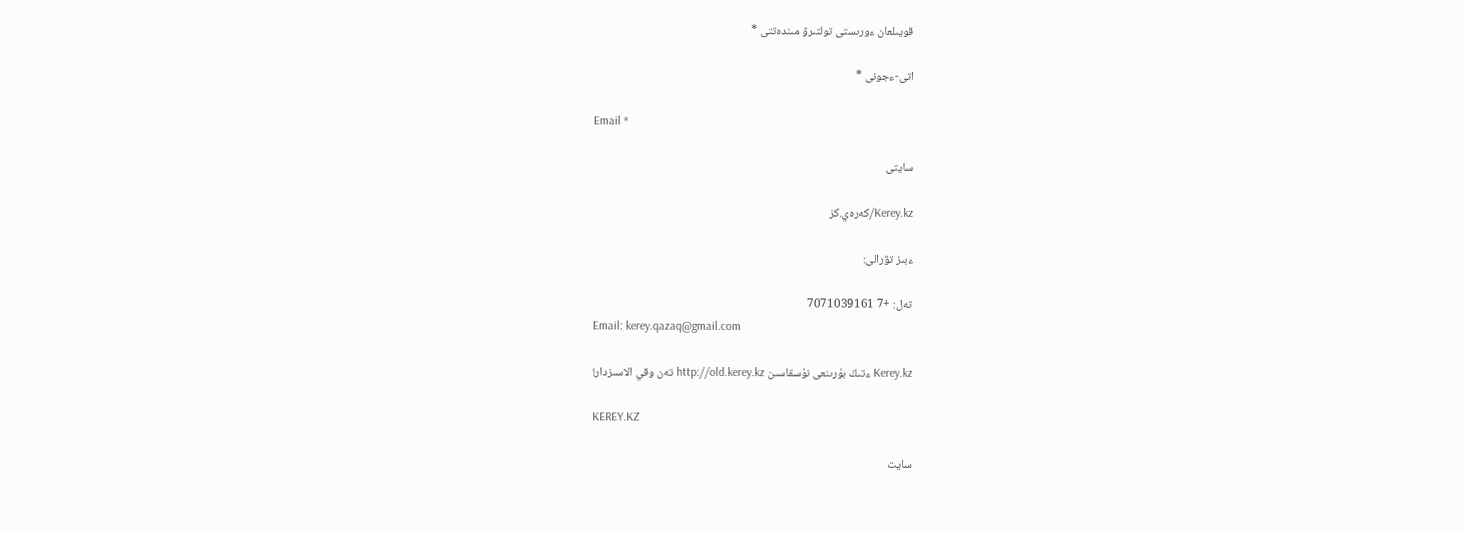قويىلعان ءورىستى تولتىرۋ مىندەتتى *

اتى-ءجونى *

Email *

سايتى

Kerey.kz/كەرەي.كز

ءبىز تۋرالى:

تەل: +7 7071039161
Email: kerey.qazaq@gmail.com

Kerey.kz ءتىڭ بۇرىنعى نۇسقاسىن http://old.kerey.kz تەن وقي الاسىزدار!

KEREY.KZ

سايت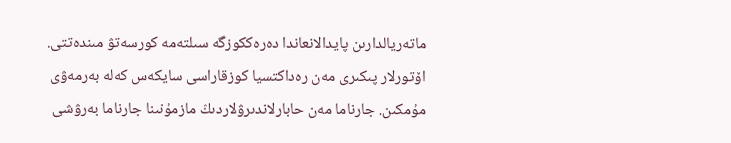ماتەريالدارىن پايدالانعاندا دەرەككوزگە سىلتەمە كورسەتۋ مىندەتتى. اۆتورلار پىكىرى مەن رەداكتسيا كوزقاراسى سايكەس كەلە بەرمەۋى مۇمكىن. جارناما مەن حابارلاندىرۋلاردىڭ مازمۇنىنا جارناما بەرۋشى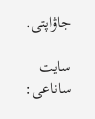جاۋاپتى.

سايت ساناعى: